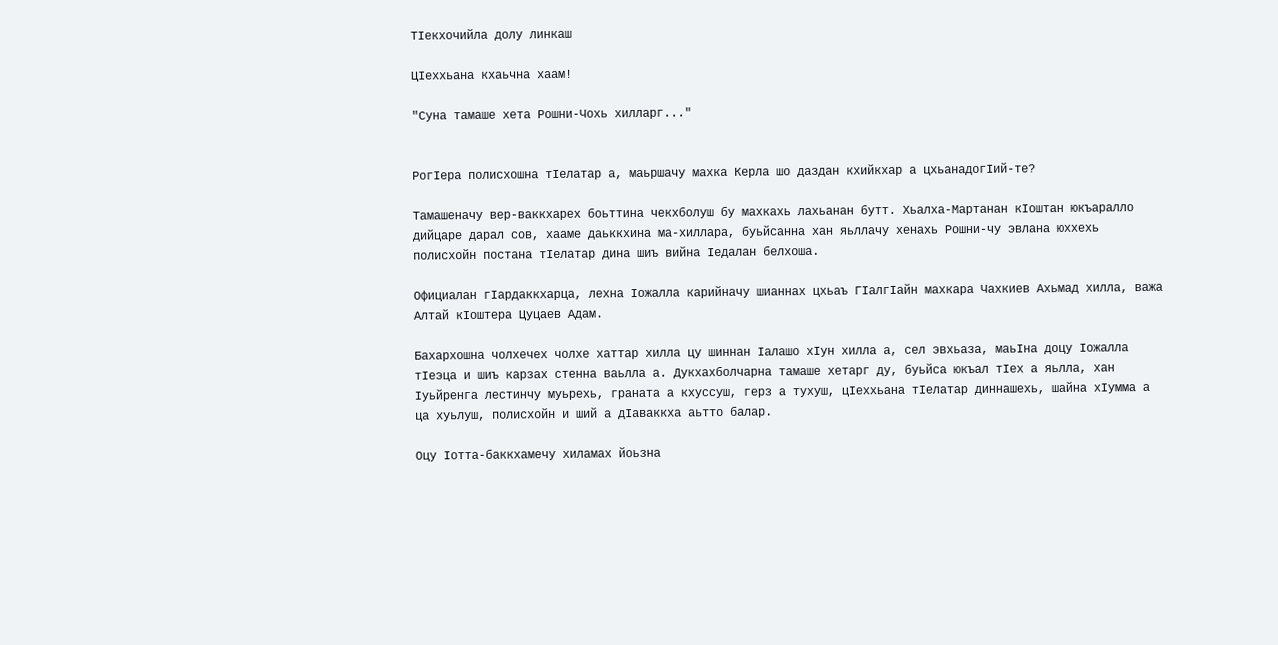ТIекхочийла долу линкаш

ЦIеххьана кхаьчна хаам!

"Суна тамаше хета Рошни-Чохь хилларг..."


РогIера полисхошна тIелатар а, маьршачу махка Керла шо даздан кхийкхар а цхьанадогIий-те?

Тамашеначу вер-ваккхарех боьттина чекхболуш бу махкахь лахьанан бутт. Хьалха-Мартанан кIоштан юкъаралло дийцаре дарал сов, хааме даьккхина ма-хиллара, буьйсанна хан яьллачу хенахь Рошни-чу эвлана юххехь полисхойн постана тIелатар дина шиъ вийна Iедалан белхоша.

Официалан гIардаккхарца, лехна Iожалла карийначу шианнах цхьаъ ГIалгIайн махкара Чахкиев Ахьмад хилла, важа Алтай кIоштера Цуцаев Адам.

Бахархошна чолхечех чолхе хаттар хилла цу шиннан Iалашо хIун хилла а, сел эвхьаза, маьIна доцу Iожалла тIеэца и шиъ карзах стенна ваьлла а. Дукхахболчарна тамаше хетарг ду, буьйса юкъал тIех а яьлла, хан Iуьйренга лестинчу муьрехь, граната а кхуссуш, герз а тухуш, цIеххьана тIелатар диннашехь, шайна хIумма а ца хуьлуш, полисхойн и ший а дIаваккха аьтто балар.

Оцу Iотта-баккхамечу хиламах йоьзна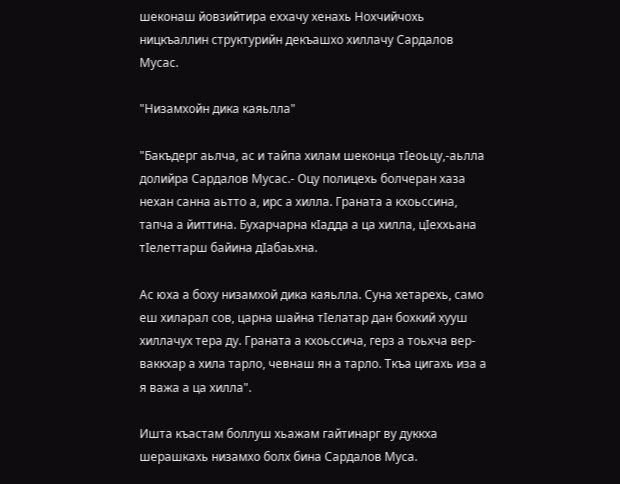шеконаш йовзийтира еххачу хенахь Нохчийчохь ницкъаллин структурийн декъашхо хиллачу Сардалов Мусас.

"Низамхойн дика каяьлла"

"Бакъдерг аьлча, ас и тайпа хилам шеконца тIеоьцу,-аьлла долийра Сардалов Мусас.- Оцу полицехь болчеран хаза нехан санна аьтто а, ирс а хилла. Граната а кхоьссина, тапча а йиттина. Бухарчарна кIадда а ца хилла, цIеххьана тIелеттарш байина дIабаьхна.

Ас юха а боху низамхой дика каяьлла. Суна хетарехь, само еш хиларал сов, царна шайна тIелатар дан бохкий хууш хиллачух тера ду. Граната а кхоьссича, герз а тоьхча вер-ваккхар а хила тарло, чевнаш ян а тарло. Ткъа цигахь иза а я важа а ца хилла".

Ишта къастам боллуш хьажам гайтинарг ву дуккха шерашкахь низамхо болх бина Сардалов Муса.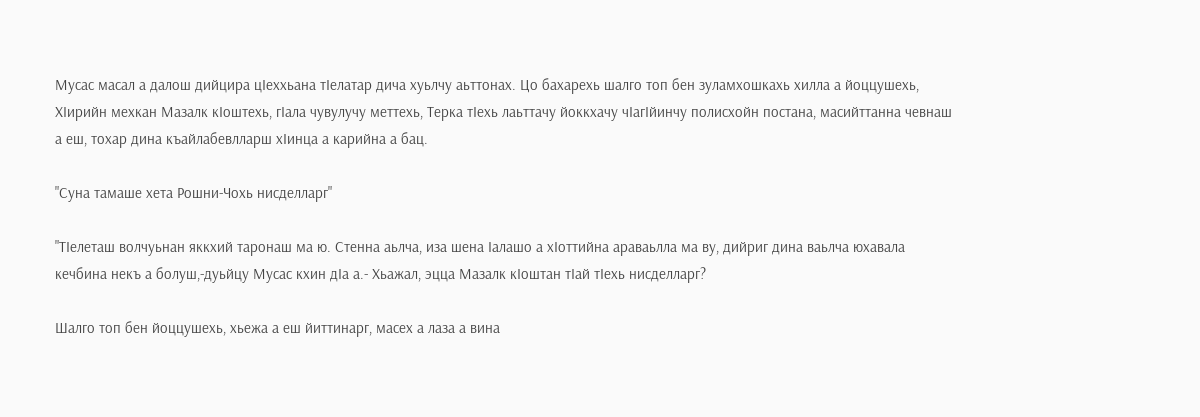Мусас масал а далош дийцира цIеххьана тIелатар дича хуьлчу аьттонах. Цо бахарехь шалго топ бен зуламхошкахь хилла а йоццушехь, ХIирийн мехкан Мазалк кIоштехь, гIала чувулучу меттехь, Терка тIехь лаьттачу йоккхачу чIагIйинчу полисхойн постана, масийттанна чевнаш а еш, тохар дина къайлабевлларш хIинца а карийна а бац.

"Суна тамаше хета Рошни-Чохь нисделларг"

"ТIелеташ волчуьнан яккхий таронаш ма ю. Стенна аьлча, иза шена Iалашо а хIоттийна араваьлла ма ву, дийриг дина ваьлча юхавала кечбина некъ а болуш,-дуьйцу Мусас кхин дIа а.- Хьажал, эцца Мазалк кIоштан тIай тIехь нисделларг?

Шалго топ бен йоццушехь, хьежа а еш йиттинарг, масех а лаза а вина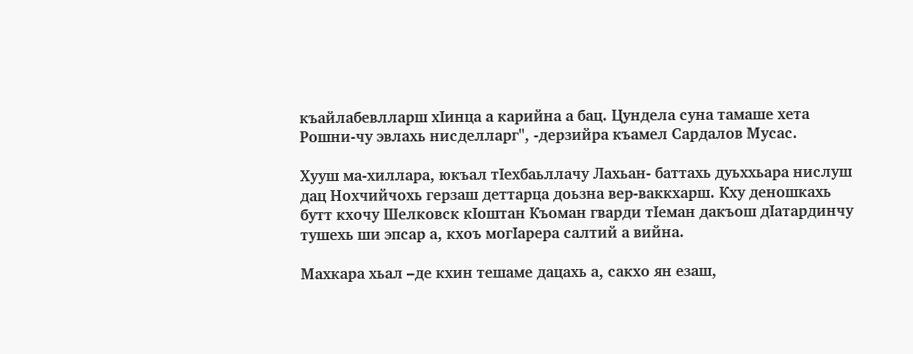къайлабевлларш хIинца а карийна а бац. Цундела суна тамаше хета Рошни-чу эвлахь нисделларг", -дерзийра къамел Сардалов Мусас.

Хууш ма-хиллара, юкъал тIехбаьллачу Лахьан- баттахь дуьххьара нислуш дац Нохчийчохь герзаш деттарца доьзна вер-ваккхарш. Кху деношкахь бутт кхочу Шелковск кIоштан Къоман гварди тIеман дакъош дIатардинчу тушехь ши эпсар а, кхоъ могIарера салтий а вийна.

Махкара хьал –де кхин тешаме дацахь а, сакхо ян езаш,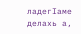ладегIаме делахь а,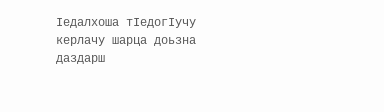Iедалхоша тIедогIучу керлачу шарца доьзна даздарш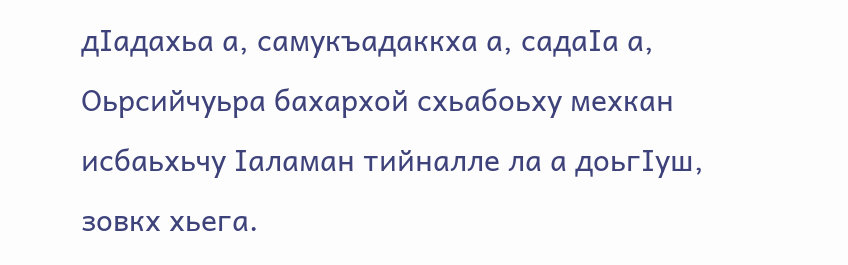дIадахьа а, самукъадаккха а, садаIа а, Оьрсийчуьра бахархой схьабоьху мехкан исбаьхьчу Iаламан тийналле ла а доьгIуш, зовкх хьега.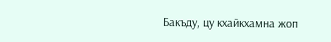Бакъду, цу кхайкхамна жоп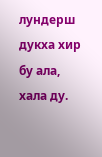лундерш дукха хир бу ала, хала ду.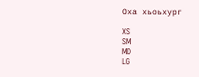Оха хьоьхург

XS
SM
MD
LG